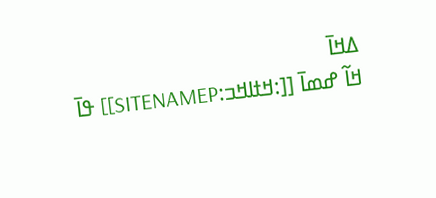ߡߞߊ߫
ߞߊ߬ ߝߘߊ߫ [[:ߞߙߊߞߏ:SITENAMEP]] ߟߊ߫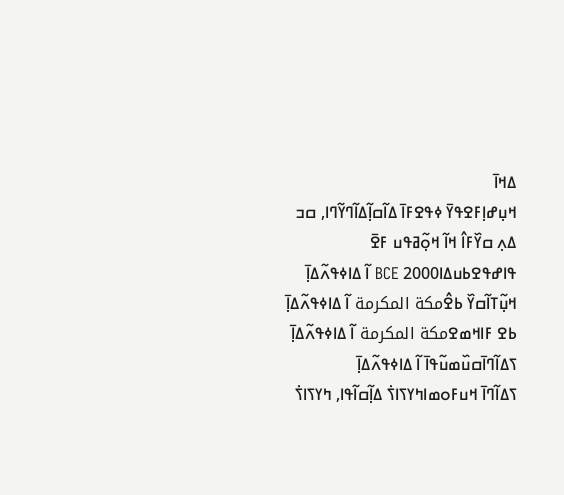ߡߞߊ߫
ߞߎ߲ߝߊ߲ߓߐߟߌ߫ ߦߟߐߓߊ߫ ߡߊ߬ߛߊ߲߬ߡߊ߬ߣߌ߬ߣߊ, ߛߏ ߡߍ߲ ߛߌ߰ߓߊ߮ ߞߊ߬ ߞߋ߲߬ߥߟߎ ߓߐ߫
ߟߊߝߟߐߕߎߡߊ2000 BCE ߊ߬ ߡߊߦߟߍ߬ߡߊ߲߫
ߞߎ߲߬ߠߊ߬ߛߌ߰ ߕߐ߮مكة المكرمة ߊ߬ ߡߊߦߟߍ߬ߡߊ߲߫
ߕߐ ߓߊߞߘߐمكة المكرمة ߊ߬ ߡߊߦߟߍ߬ߡߊ߲߫
ߖߡߊ߬ߣߊ߫ߛߎ߰ߘߎ߬ߟߊ߫ ߊ߬ ߡߊߦߟߍ߬ߡߊ߲߫
ߖߡߊ߬ߣߊ߫ ߞߎߓߋߘߊߤߌߖߊߖ߭ ߡߊ߲߬ߛߊ߬ߟߊ, ߤߌߖߊߖ߭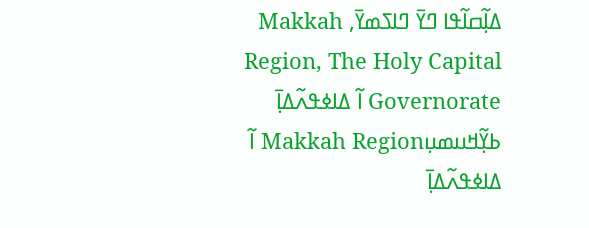ߡߊ߲߬ߛߊ߬ߟߊ ߣߌ߫ ߣߊߖߘߌ߫, Makkah Region, The Holy Capital Governorate ߊ߬ ߡߊߦߟߍ߬ߡߊ߲߫
ߕߌ߲߬ߞߎߘߎ߲Makkah Region ߊ߬ ߡߊߦߟߍ߬ߡߊ߲߫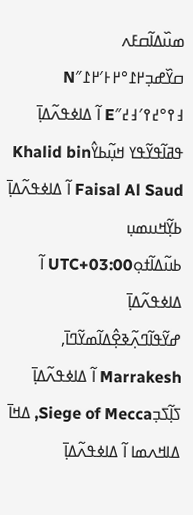ߘߎ߰ߡߊ߬ߛߓߍ ߛߌ߰ߝߏ߲߂߁°߂߅′߂߁″N ߃߉°߄߉′߃߄″E ߊ߬ ߡߊߦߟߍ߬ߡߊ߲߫
ߟߥߊ߬ߟߌ߬ߟߌ ߞߎ߲߬ߕߌ߮Khalid bin Faisal Al Saud ߊ߬ ߡߊߦߟߍ߬ߡߊ߲߫
ߕߌ߲߬ߞߎߘߎ߲ ߕߎ߬ߡߊ߬ߙߋ߲UTC+03:00 ߊ߬ ߡߊߦߟߍ߬ߡߊ߲߫
ߝߌ߬ߟߊ߬ߣߍ߲߬ߢߐ߲߮ߡߊ߬ߘߌ߬ߣߊ߫, Marrakesh ߊ߬ ߡߊߦߟߍ߬ߡߊ߲߫
ߖߊ߲߬ߖߏ߲Siege of Mecca, ߡߞߊ߫ ߡߊߞߍߘߊ ߊ߬ ߡߊߦߟߍ߬ߡߊ߲߫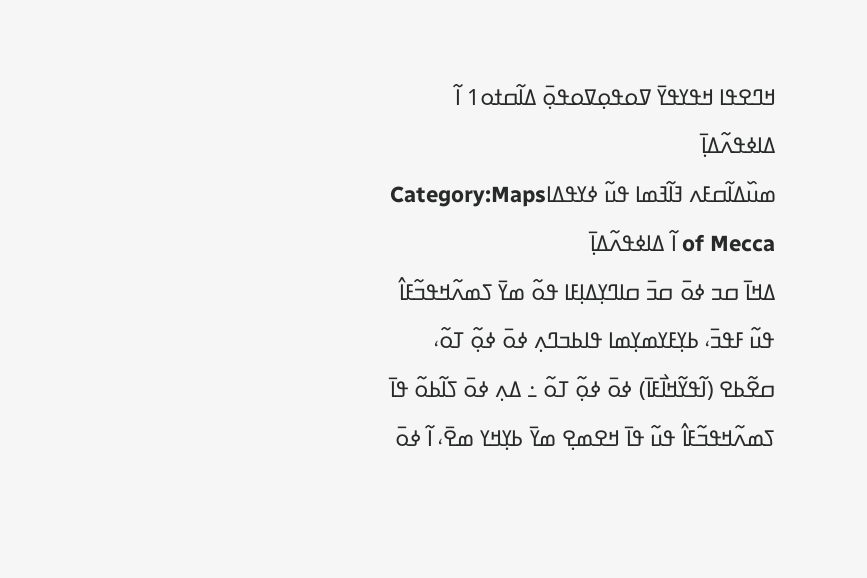ߞߣߐߟߊ ߞߟߌߟߌ߫ ߜߋߟߋ߲ߜߋߟߋ߲߫ ߡߊ߬ߛߙߋ1 ߊ߬ ߡߊߦߟߍ߬ߡߊ߲߫
ߘߎ߰ߡߊ߬ߛߓߍ ߔߊ߬ߔߘߊ ߟߎ߬ ߦߌߟߡߊCategory:Maps of Mecca ߊ߬ ߡߊߦߟߍ߬ߡߊ߲߫
ߡߞߊ߫ ߛߏ ߦߋ߫ ߛߏ߫ ߛߊߣߌ߲ߡߊ߲ߓߊ ߟߋ߬ ߘߌ߫ ߖߘߍ߬ߞߟߏ߬ߓߊ߮ ߟߎ߬ ߓߟߏ߫، ߕߌ߲ߓߌߘߌ߲ߘߊ ߟߊߕߏߣߍ߲ ߦߋ߫ ߦߋ߲߬ ߠߋ߬، ߛߐ߬ߕߐ (ߊ߬ߟߌ߬ߞߊ߯ߓߊ߫) ߦߋ߫ ߦߋ߲߬ ߠߋ߬ ߸ ߡߍ߲ ߦߋ߫ ߖߊ߬ߕߋ߬ ߟߊ߫ ߖߘߍ߬ߞߟߏ߬ߓߊ߮ ߟߎ߬ ߟߊ߫ ߞߐߘߐ߲ ߘߌ߫ ߕߌ߲ߞߌ ߘߐ߫، ߊ߬ ߦߋ߫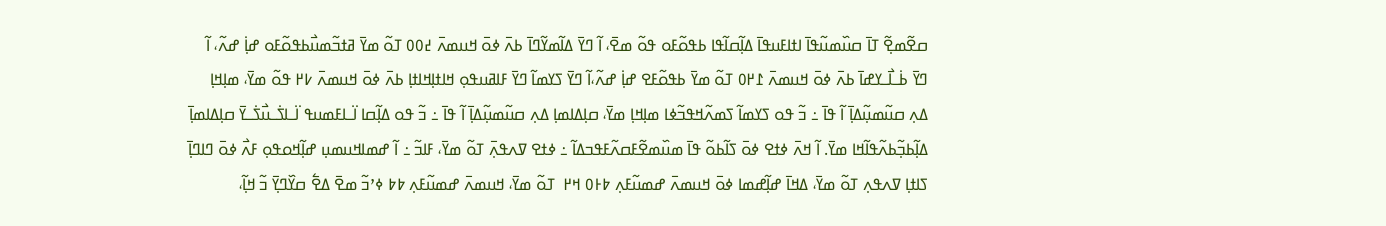ߛߐ߬ߘߐ߲߬ ߠߊ߫ ߛߎ߰ߘߎ߬ߟߊ߫ ߊߙߊߓߎߟߊ߫ ߡߊ߲߬ߛߊ߬ߟߊ ߕߟߋ߬ߓߋ ߟߋ߬ ߘߐ߫، ߊ߬ ߣߌ߫ ߡߊ߬ߘߌ߬ߣߊ߫ ߕߍ߫ ߦߋ߫ ߞߎߘߍ߫ ߄߀߀ ߠߋ߬ ߘߌ߫ ߥߙߏ߬ߘߎ߯ߕߟߋ߬ߓߋ ߝߊ߲߭ ߝߍ߬، ߊ߬ ߣߌ߫ ߕ߭ߺߊ߯ߺߌߝߊ߫ ߕߍ߫ ߦߋ߫ ߞߎߘߍ߫ ߁߂߀ ߠߋ߬ ߘߌ߫ ߕߟߋ߬ߓߐ ߝߊ߲߭ ߝߍ߬،ߊ߬ ߣߌ߫ ߖߌߘߊ߬ ߣߌ߫ ߓߊߥߎߟߋ߲ ߞߊߙߊ߲ߞߊߙߊ߲ ߕߍ߫ ߦߋ߫ ߞߎߘߍ߫ ߇߂ ߟߋ߬ ߘߌ߫، ߘߊ߲ߞߊ߲ ߡߍ߲ ߛߎ߬ߘߎ߲߬ߡߊ߲߫ ߊ߬ ߟߊ߫ ߸ ߏ߬ ߟߋ ߖߌߘߊ߬ ߖߘߍ߬ߞߟߏ߬ߦߊ ߘߊ߲ߞߊ߲ ߘߌ߫، ߛߊ߲ߡߊߘߊ߲ ߡߍ߲ ߛߎ߬ߘߎ߲߬ߡߊ߲߫ ߊ߬ ߟߊ߫ ߸ ߏ߬ ߟߋ ߡߊ߲߬ߛߊ ߊ߳ߺߊߓߘߎߟ ߊ߳ߺߊߖ߭ߺߎ߯ߖ߭ߺߌ߫ ߛߊ߲ߡߊߘߊ߲߫ ߡߊ߲߬ߕߏ߲߬ߕߍ߬ߟߊ߬ߞߊ ߘߌ߫. ߊ߬ ߞߍ߫ ߦߙߐ ߦߋ߫ ߖߊ߬ߕߋ߬ ߟߊ߫ ߘߎ߰ߘߐ߬ߓߛߍ߬ߓߟߏߡߊ߬ ߸ ߦߙߐ ߜߍߟߍ߲߫ ߠߋ߬ ߘߌ߫، ߓߊߏ߬ ߸ ߊ߬ ߝߘߊߞߎߘߎ߲ ߝߊ߲߬ߞߋߟߋ߲ ߓߍ߯ ߦߋ߫ ߣߊߣߊ߲߫ ߖߊߙߊ߲ ߜߍߟߍ߲ ߠߋ߬ ߘߌ߫، ߡߞߊ߫ ߝߊ߲߬ߝߘߊ ߦߋ߫ ߞߎߘߍ߫ ߝߘߎ߬ߓߍ߲ ߈߅߀ ߞ߂  ߠߋ߬ ߘߌ߫، ߞߎߘߍ߫ ߝߘߎ߬ߓߍ߲ ߈߈ ߦߴߏ߬ ߘߐ߫ ߡߐ߱ ߛߌ߰ߣߌ߲߫ ߏ߬ ߞߊ߲߬،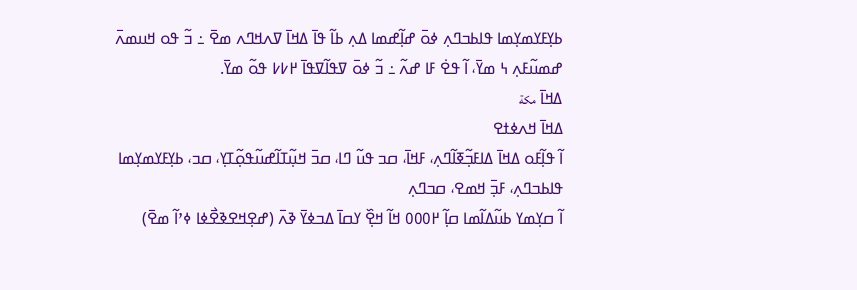ߕߌ߲ߓߌߘߌ߲ߘߊ ߟߊߕߏߣߍ߲ ߦߋ߫ ߝߊ߲߬ߝߘߊ ߡߍ߲ ߕߊ߬ ߟߊ߫ ߡߞߊ߫ ߜߍߞߣߍ ߘߐ߫ ߸ ߏ߬ ߟߋ ߞߎߘߍ߫ ߝߘߎ߬ߓߍ߲ ߆ ߘߌ߫، ߊ߬ ߟߐ߭ ߓߊ ߝߍ߬ ߸ ߏ߬ ߦߋ߫ ߜߟߊ߬ߜߟߊ߫ ߂߇߇ ߟߋ߬ ߘߌ߫.
ߡߞߊ߫ مكة
ߡߞߊ߫ ߞߍߦߙߐ
ߊ߬ ߟߊ߲߬ߓߋ ߡߞߊ߫ ߡߊߓߏ߲߬ߧߊ߬ߣߍ߲، ߓߞߊ߫، ߛߏ ߟߎ߬ ߣߊ، ߛߏ߫ ߞߎ߲߬ߠߊ߬ߝߎ߬ߟߋ߲߬ߠߌ߲، ߛߏ، ߕߌ߲ߓߌߘߌ߲ߘߊ ߟߊߕߏߣߍ߲، ߓߏ߲߫ ߞߘߐ، ߛߏߣߍ߲
ߊ߬ ߛߌ߲ߘߌ ߕߎ߬ߡߊ߬ߘߊ ߛߊ߲߬ ߂߀߀߀ ߞߊ߬ ߞߐ߲߰ ߌߛߊ߫ ߡߏߦߌ߫ ߢߍ߫ (ߝߐ߲ߞߐߢߐ߯ߦߊ ߦߴߊ߬ ߘߐ߫)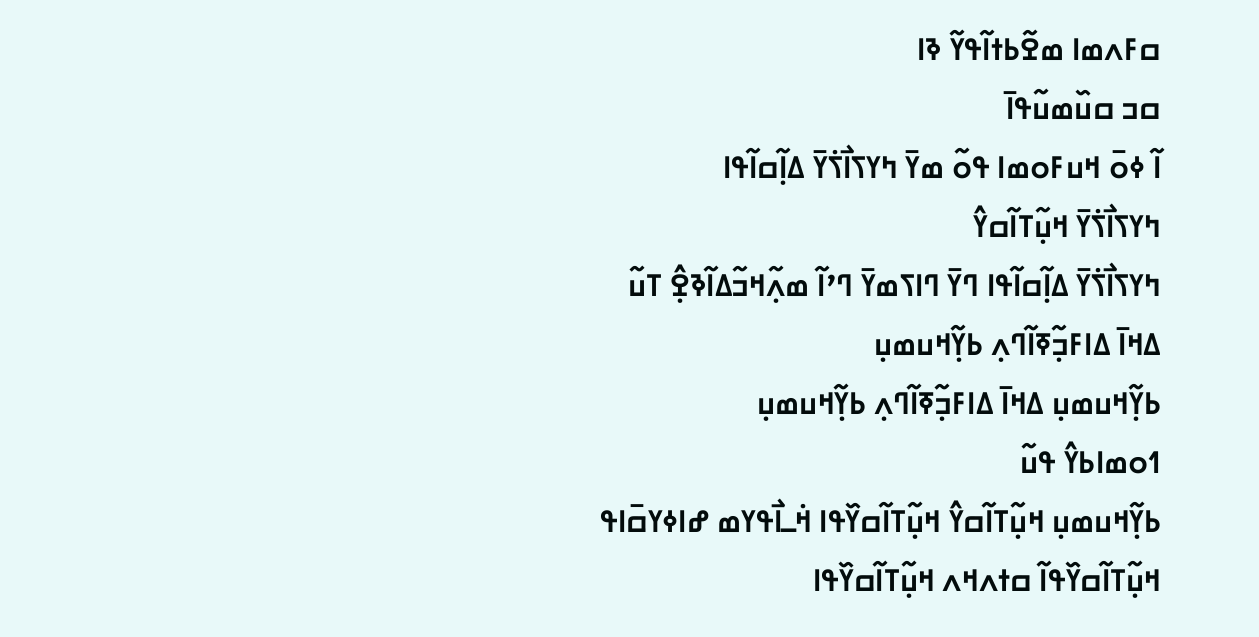ߛߓߍߘߊ ߘߐ߬ߕߙߊ߬ߟߌ߬ ߢߊ
ߛߏ ߛߎ߰ߘߎ߬ߟߊ߫
ߊ߬ ߦߋ߫ ߞߎߓߋߘߊ ߟߋ߬ ߘߌ߫ ߤߌߖߊ߯ߖ߭ߌ߫ ߡߊ߲߬ߛߊ߬ߟߊ
ߤߌߖߊ߯ߖ߭ߌ߫ ߞߎ߲߬ߠߊ߬ߛߌ߮
ߤߌߖߊ߯ߖ߭ߌ߫ ߡߊ߲߬ߛߊ߬ߟߊ ߣߌ߫ ߣߊߖߘߌ߫ ߣߴߊ߬ ߘߍ߲߬ߞߏ߬ߡߊ߬ߢߐ߲߮ ߠߎ߬
ߡߞߊ߫ ߡߊߓߏ߲߬ߧߊ߬ߣߍ߲ ߕߌ߲߬ߞߎߘߎ߲
ߕߌ߲߬ߞߎߘߎ߲ ߡߞߊ߫ ߡߊߓߏ߲߬ߧߊ߬ߣߍ߲ ߕߌ߲߬ߞߎߘߎ߲
ߗߋߘߊߕߌ߮ ߟߎ߬
ߕߌ߲߬ߞߎߘߎ߲ ߞߎ߲߬ߠߊ߬ߛߌ߮ ߞߎ߲߬ߠߊ߬ߛߌ߰ߟߊ ߞ߭ߺߊ߯ߟߌߘ ߝߊߦߌߛ߫ߊߟ
ߞߎ߲߬ߠߊ߬ߛߌ߰ߟߊ߬ ߛߙߍߞߍ ߞߎ߲߬ߠߊ߬ߛߌ߰ߟߊ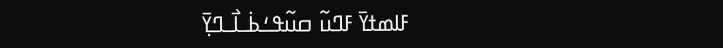ߓߊߘߙߌ߫ ߓߣߎ߬ ߛߎ߬ߟߑߕ߭ߺߊ߯ߺߣߌ߲߫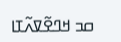ߛߏ ߞߣߐ߬ߜߍ߬ߠߊ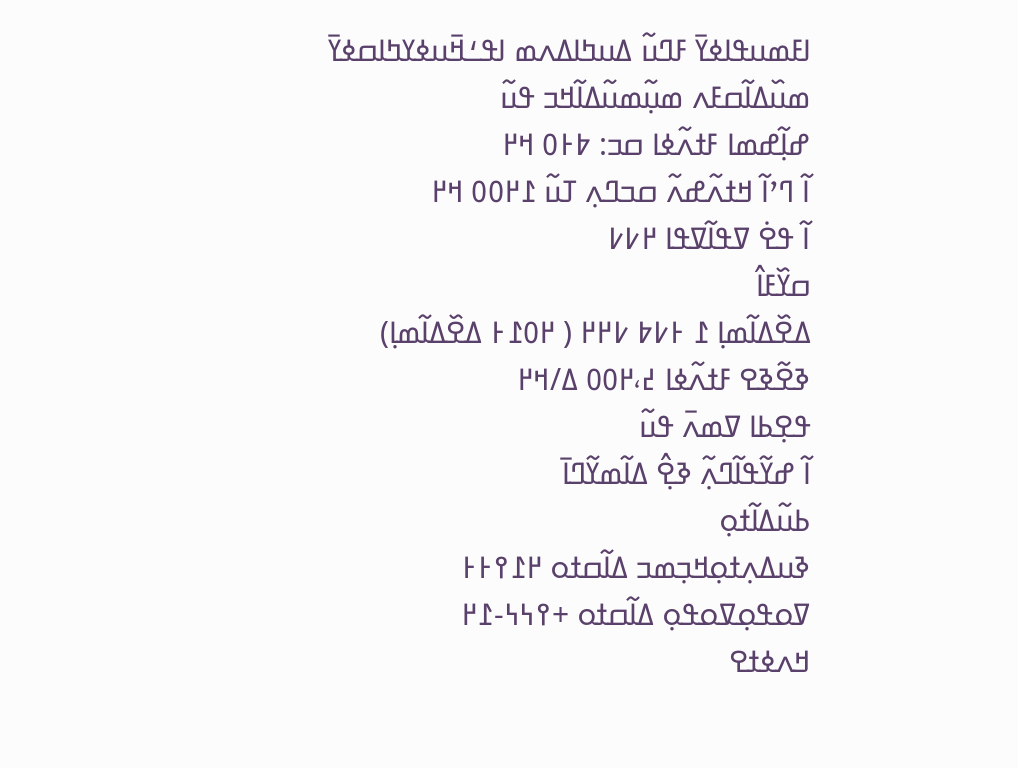ߊߓߘߎߟߊߦߌ߫ ߓߣߎ߬ ߡߎߤߊߡߍߘ ߊߟߑߞ߫ߎߦߌߤߊߛߦߌ߫
ߘߎ߰ߡߊ߬ߛߓߍ ߘߎ߲߬ߘߎ߬ߡߊ߬ߞߏ ߟߎ߬
ߝߊ߲߬ߝߘߊ ߓߙߍ߬ߦߊ ߛߏ: ߈߅߀ ߞ߂
ߊ߬ ߣߴߊ߬ ߞߙߍ߬ߝߍ߬ ߛߏߣߍ߲ ߠߎ߬ ߁߂߀߀ ߞ߂
ߊ߬ ߟߐ߭ ߜߟߊ߬ߜߟߊ ߂߇߇
ߛߌ߰ߓߊ߮
ߡߐ߰ߡߊ߬ߘߊ߲ ߁ ߅߇߈ ߇߂߂ ( ߂߀߁߅ ߡߐ߰ߡߊ߬ߘߊ߲)
ߢߐ߬ߢߐ ߓߙߍ߬ߦߊ ߄،߂߀߀ ߡ/ߞ߂
ߟߐ߲ߕߊ ߜߘߍ߫ ߟߎ߬
ߊ߬ ߝߌ߬ߟߊ߬ߣߍ߲߬ ߢߐ߲߮ ߡߊ߬ߘߌ߬ߣߊ߫
ߕߎ߬ߡߊ߬ߙߋ߲
ߢߎߡߍ߲ߙߋ߲ߞߏ߲ߘߏ ߡߊ߬ߛߙߋ ߂߁߉߅߅
ߜߋߟߋ߲ߜߋߟߋ߲ ߡߊ߬ߛߙߋ +߉߆߆-߁߂
ߞߍߦߙߐ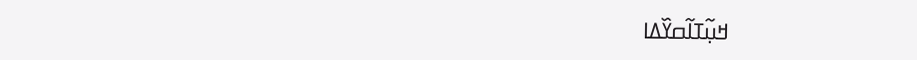ߞߎ߲߬ߠߊ߬ߛߌ߰ߡߊ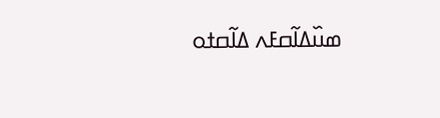ߘߎ߰ߡߊ߬ߛߓߍ ߡߊ߬ߛߙߋ